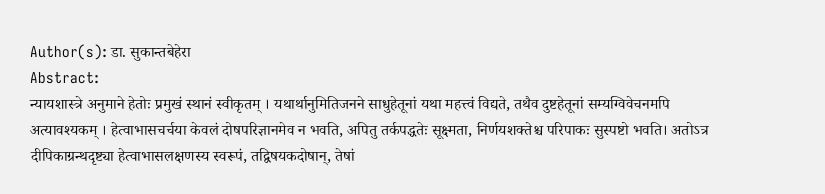Author(s): डा. सुकान्तबेहेरा
Abstract:
न्यायशास्त्रे अनुमाने हेतोः प्रमुखं स्थानं स्वीकृतम् । यथार्थानुमितिजनने साधुहेतूनां यथा महत्त्वं विद्यते, तथैव दुष्टहेतूनां सम्यग्विवेचनमपि अत्यावश्यकम् । हेत्वाभासचर्चया केवलं दोषपरिज्ञानमेव न भवति, अपितु तर्कपद्धतेः सूक्ष्मता, निर्णयशक्तेश्च परिपाकः सुस्पष्टो भवति। अतोऽत्र दीपिकाग्रन्थदृष्ट्या हेत्वाभासलक्षणस्य स्वरूपं, तद्विषयकदोषान्, तेषां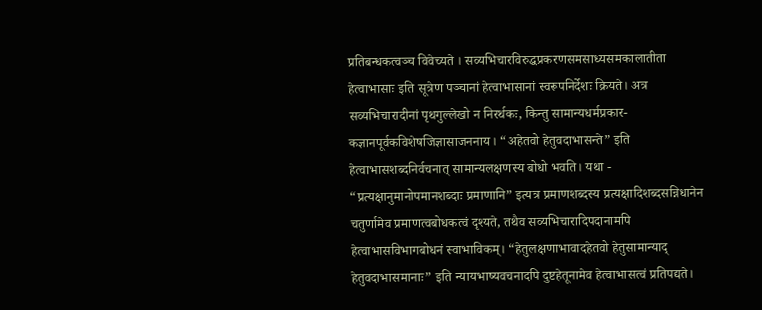प्रतिबन्धकत्वञ्च विवेच्यते । सव्यभिचारविरुद्धप्रकरणसमसाध्यसमकालातीता हेत्वाभासाः इति सूत्रेण पञ्चानां हेत्वाभासानां स्वरूपनिर्देशः क्रियते। अत्र सव्यभिचारादीनां पृथगुल्लेखो न निरर्थकः, किन्तु सामान्यधर्मप्रकार-कज्ञानपूर्वकविशेषजिज्ञासाजननाय। “अहेतवो हेतुवदाभासन्ते” इति हेत्वाभासशब्दनिर्वचनात् सामान्यलक्षणस्य बोधो भवति। यथा - “प्रत्यक्षानुमानोपमानशब्दाः प्रमाणानि” इत्यत्र प्रमाणशब्दस्य प्रत्यक्षादिशब्दसन्निधानेन चतुर्णामेव प्रमाणत्वबोधकत्वं दृश्यते, तथैव सव्यभिचारादिपदानामपि हेत्वाभासविभागबोधनं स्वाभाविकम्। “हेतुलक्षणाभावादहेतवो हेतुसामान्याद् हेतुवदाभासमानाः” इति न्यायभाष्यवचनादपि दुष्टहेतूनामेव हेत्वाभासत्वं प्रतिपद्यते।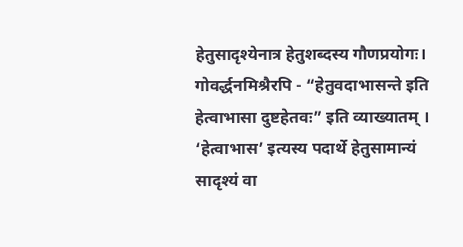हेतुसादृश्येनात्र हेतुशब्दस्य गौणप्रयोगः। गोवर्द्धनमिश्रैरपि - “हेतुवदाभासन्ते इति हेत्वाभासा दुष्टहेतवः” इति व्याख्यातम् । ‘हेत्वाभास’ इत्यस्य पदार्थे हेतुसामान्यं सादृश्यं वा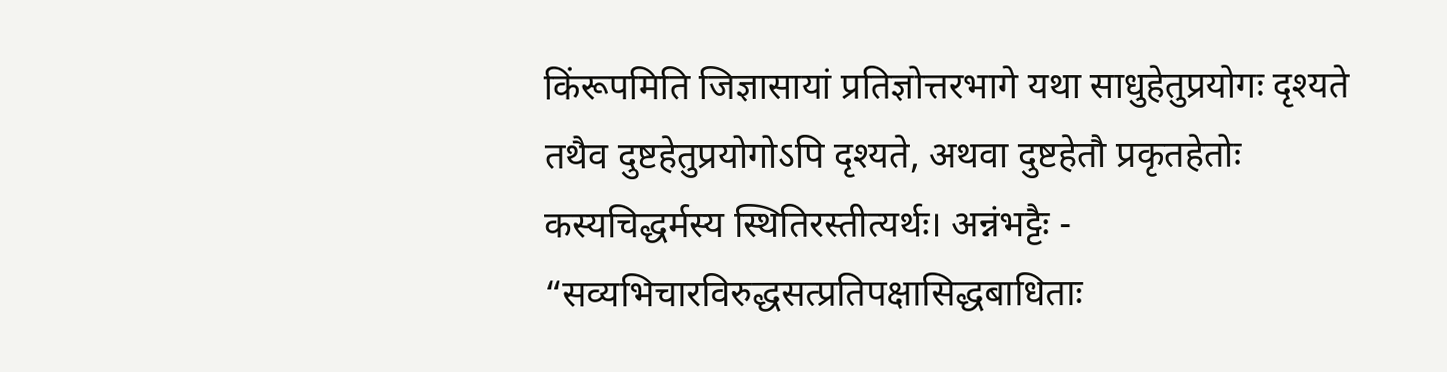किंरूपमिति जिज्ञासायां प्रतिज्ञोत्तरभागे यथा साधुहेतुप्रयोगः दृश्यते तथैव दुष्टहेतुप्रयोगोऽपि दृश्यते, अथवा दुष्टहेतौ प्रकृतहेतोः कस्यचिद्धर्मस्य स्थितिरस्तीत्यर्थः। अन्नंभट्टैः - “सव्यभिचारविरुद्धसत्प्रतिपक्षासिद्धबाधिताः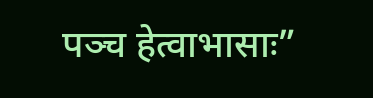पञ्च हेत्वाभासाः”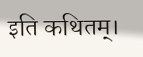इति कथितम्।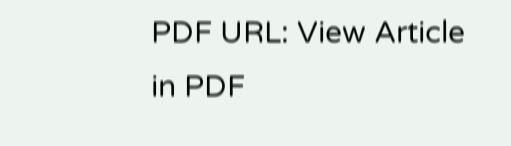PDF URL: View Article in PDF